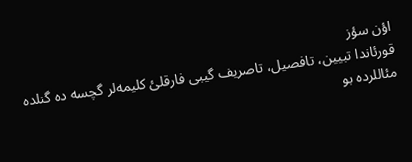اؤن سؤز
قورئاندا تبیین، تافصیل، تاصریف گیبی فارقلئ کلیمەلر گچسە دە گنلدە مئاللردە بو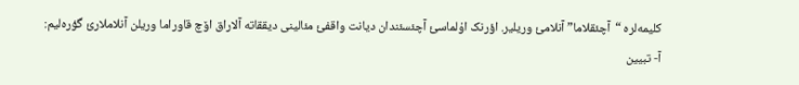کلیمەلرە “آچئقلاما” آنلامئ وریلیر. اؤرنک اۇلماسئ آچئسئندان دیانت واقفئ مئالینی دیققاتە آلاراق اۆچ قاوراما وریلن آنلاملارئ گؤرەلیم:
آ- تبیین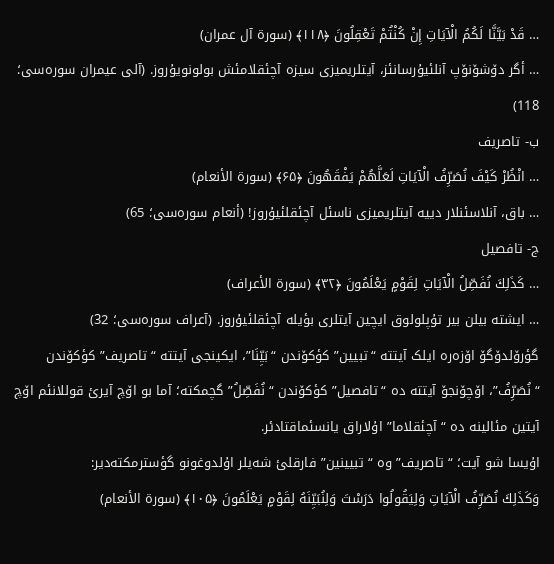… قَدْ بَيَّنَّا لَكُمُ الْآيَاتِ إِنْ كُنْتُمْ تَعْقِلُونَ ﴿۱۱۸﴾ (سورة آل عمران)
… أگر دۆشۆنۆپ آنلئیۇرسانئز، آیتلریمیزی سیزە آچئقلامئش بولونویۇروز. (آلی عیمران سورەسی؛ 118)
ب- تاصریف
… انْظُرْ كَيْفَ نُصَرِّفُ الْآيَاتِ لَعَلَّهُمْ يَفْقَهُونَ ﴿۶۵﴾ (سورة الأنعام)
… باق، آنلاسئنلار دییە آیتلریمیزی ناسئل آچئقلئیۇروز! (أنعام سورەسی؛ 65)
ج- تافصیل
… كَذَلِكَ نُفَصِّلُ الْآيَاتِ لِقَوْمٍ يَعْلَمُونَ ﴿۳۲﴾ (سورة الأعراف)
… ایشتە بیلن بیر تۇپلولوق ایچین آیتلری بؤیلە آچئقلئیۇروز. (آعراف سورەسی؛ 32)
گؤرۆلدۆگۆ اۆزەرە ایلک آیتتە “تبیین” کؤکۆندن “بَیِّنَا”، ایکینجی آیتتە “تاصریف” کؤکۆندن “نُصَرِّفُ”، اۆچۆنجۆ آیتتە دە “تافصیل” کؤکۆندن “نُفَصِّلُ” گچمکتە؛ آما بو اۆچ آیرئ قوللانئم اۆچ آیتین مئالینە دە “آچئقلاما” اۇلاراق یانسئماقتادئر.
اۇیسا شو آیت؛ “تاصریف” وە “تبیینین” فارقلئ شەیلر اۇلدوغونو گؤسترمکتەدیر:
وَكَذَلِكَ نُصَرِّفُ الْآيَاتِ وَلِيَقُولُوا دَرَسْتَ وَلِنُبَيِّنَهُ لِقَوْمٍ يَعْلَمُونَ ﴿۱۰۵﴾ (سورة الأنعام)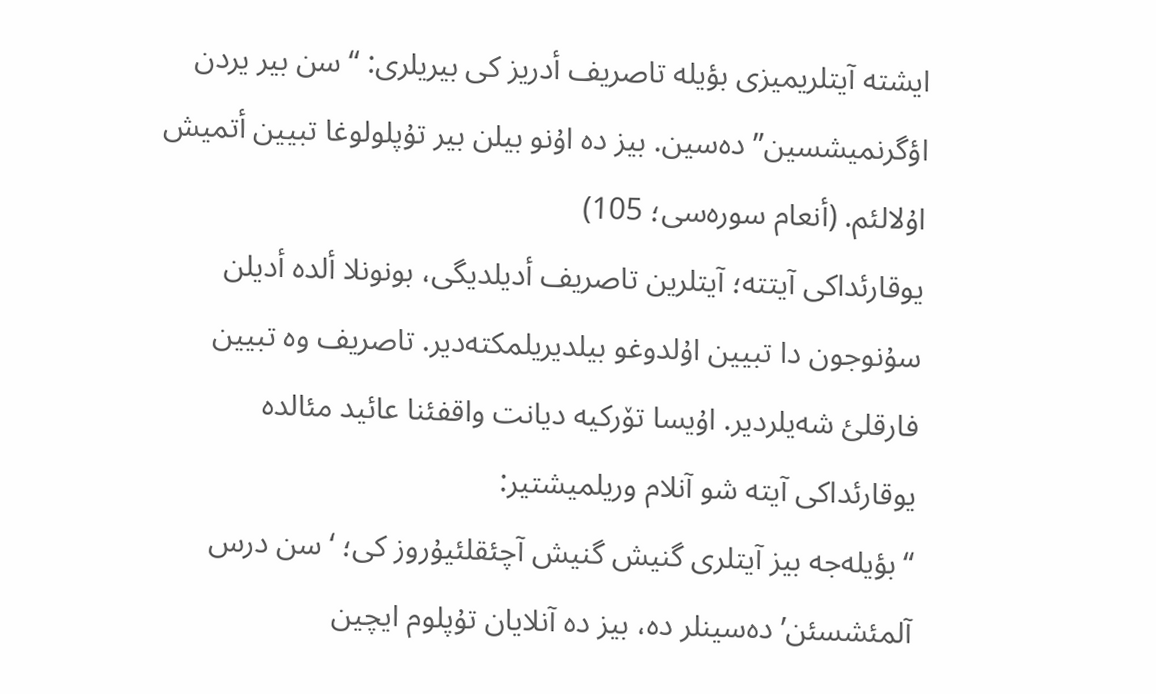ایشتە آیتلریمیزی بؤیلە تاصریف أدریز کی بیریلری: “سن بیر یردن اؤگرنمیشسین” دەسین. بیز دە اۇنو بیلن بیر تۇپلولوغا تبیین أتمیش اۇلالئم. (أنعام سورەسی؛ 105)
یوقارئداکی آیتتە؛ آیتلرین تاصریف أدیلدیگی، بونونلا ألدە أدیلن سۇنوجون دا تبیین اۇلدوغو بیلدیریلمکتەدیر. تاصریف وە تبیین فارقلئ شەیلردیر. اۇیسا تۆرکیە دیانت واقفئنا عائید مئالدە یوقارئداکی آیتە شو آنلام وریلمیشتیر:
“بؤیلەجە بیز آیتلری گنیش گنیش آچئقلئیۇروز کی؛ ‘سن درس آلمئشسئن’ دەسینلر دە، بیز دە آنلایان تۇپلوم ایچین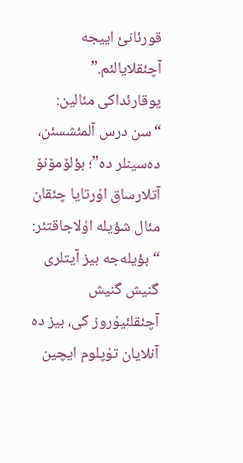قورئانئ اییجە آچئقلایالئم.”
یوقارئداکی مئالین: “سن درس آلمئشسئن، دەسینلر دە”؛ بؤلۆمۆنۆ آتلارساق اۇرتایا چئقان مئال شؤیلە اۇلاجاقتئر:
“بؤیلەجە بیز آیتلری گنیش گنیش آچئقلئیۇروز کی، بیز دە آنلایان تۇپلوم ایچین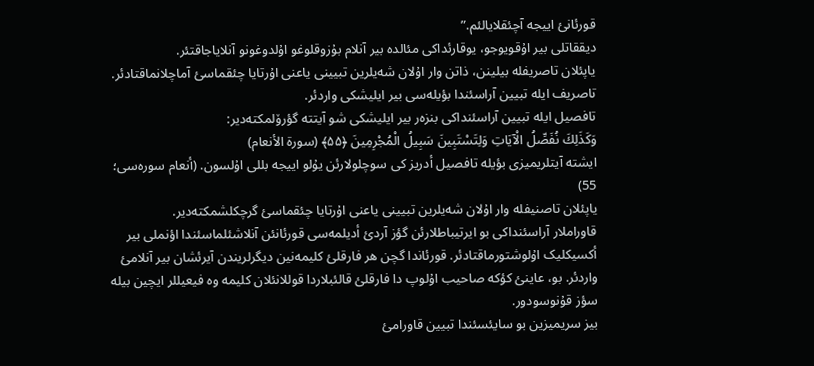قورئانئ اییجە آچئقلایالئم.”
دیققاتلی بیر اۇقویوجو، یوقارئداکی مئالدە بیر آنلام بۇزوقلوغو اۇلدوغونو آنلایاجاقتئر.
یاپئلان تاصریفلە بیلینن، ذاتن وار اۇلان شەیلرین تبیینی یاعنی اۇرتایا چئقماسئ آماچلانماقتادئر. تاصریف ایلە تبیین آراسئندا بؤیلەسی بیر ایلیشکی واردئر.
تافصیل ایلە تبیین آراسئنداکی بنزەر بیر ایلیشکی شو آیتتە گؤرۆلمکتەدیر:
وَكَذَلِكَ نُفَصِّلُ الْآيَاتِ وَلِتَسْتَبِينَ سَبِيلُ الْمُجْرِمِينَ ﴿۵۵﴾ (سورة الأنعام)
ایشتە آیتلریمیزی بؤیلە تافصیل أدریز کی سوچلولارئن یۇلو اییجە بللی اۇلسون. (أنعام سورەسی؛ 55)
یاپئلان تاصنیفلە وار اۇلان شەیلرین تبیینی یاعنی اۇرتایا چئقماسئ گرچکلشمکتەدیر.
قاوراملار آراسئنداکی بو ایرتیباطلارئن گؤز آردئ أدیلمەسی قورئانئن آنلاشئلماسئندا اؤنملی بیر أکسیکلیک اۇلوشتورماقتادئر. قورئاندا گچن هر فارقلئ کلیمەنین دیگرلریندن آیرئشان بیر آنلامئ واردئر. بو، عاینئ کؤکە صاحیب اۇلوپ دا فارقلئ قالئبلاردا قوللانئلان کلیمە وە فیعیللر ایچین بیلە سؤز قۇنوسودور.
بیز سریمیزین بو سایئسئندا تبیین قاورامئ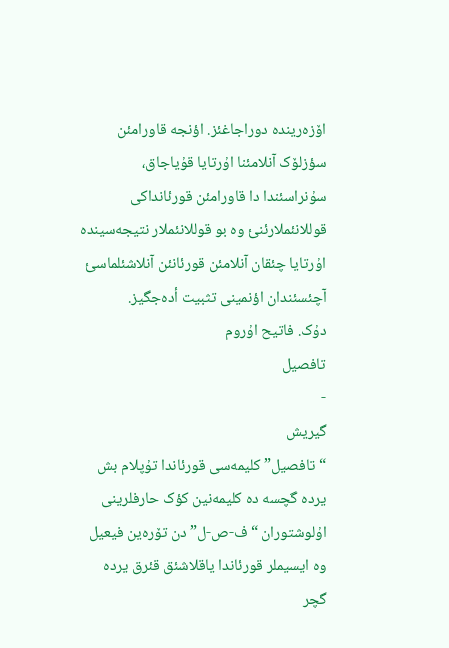اۆزەریندە دوراجاغئز. اؤنجە قاورامئن سؤزلۆک آنلامئنا اۇرتایا قۇیاجاق، سۇنراسئندا دا قاورامئن قورئانداکی قوللانئملارئنئ وە بو قوللانئملار نتیجەسیندە اۇرتایا چئقان آنلامئن قورئانئن آنلاشئلماسئ آچئسئندان اؤنمینی تثبیت أدەجگیز.
دۇک. فاتیح اۇروم
تافصیل
-
گیریش
“تافصیل” کلیمەسی قورئاندا تۇپلام بش یردە گچسە دە کلیمەنین کؤک حارفلرینی اۇلوشتوران “ف-ص-ل”دن تۆرەین فیعیل وە ایسیملر قورئاندا یاقلاشئق قئرق یردە گچر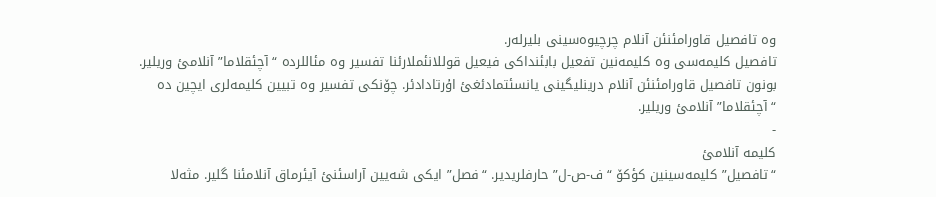وە تافصیل قاورامئنئن آنلام چرچیوەسینی بلیرلەر.
تافصیل کلیمەسی وە کلیمەنین تفعیل بابئنداکی فیعیل قوللانئملارئنا تفسیر وە مئاللردە “آچئقلاما” آنلامئ وریلیر. بونون تافصیل قاورامئنئن آنلام درینلیگینی یانسئتمادئغئ اۇرتادادئر. چۆنکی تفسیر وە تبیین کلیمەلری ایچین دە “آچئقلاما” آنلامئ وریلیر.
-
کلیمە آنلامئ
“تافصیل” کلیمەسینین کؤکۆ “ف-ص-ل” حارفلریدیر. “فصل” ایکی شەیین آراسئنئ آیئرماق آنلامئنا گلیر. مثەلا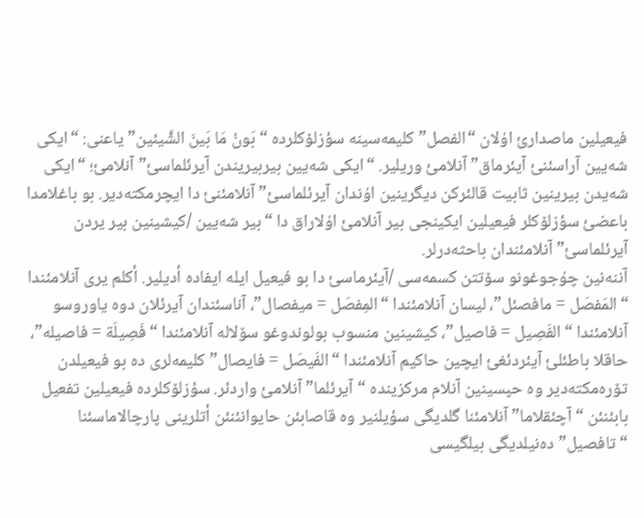فیعیلین ماصدارئ اۇلان “الفصل” کلیمەسینە سؤزلۆکلردە “بَونُ مَا بَینَ الشَّیئین” یاعنی: “ایکی شەیین آراسئنئ آیئرماق” آنلامئ وریلیر. “ایکی شەیین بیربیریندن آیرئلماسئ” آنلامئ؛ “ایکی شەیدن بیرینین ثابیت قالئرکن دیگرینین اۇندان آیرئلماسئ” آنلامئنئ دا ایچرمکتەدیر. بو باغلامدا باعضئ سؤزلۆکلر فیعیلین ایکینجی بیر آنلامئ اۇلاراق دا “بیر شەیین /کیشینین بیر یردن آیرئلماسئ” آنلامئندان باحثەدرلر.
آننەنین چۇجوغونو سۆتتن کسمەسی /آیئرماسئ دا بو فیعیل ایلە ایفادە أدیلیر. أکلم یری آنلامئندا “المَفصَل = مافصئل”، لیسان آنلامئندا “المِفصَل = میفصال”، آناسئندان آیرئلان دوە یاوروسو آنلامئندا “الفَصِیل = فاصیل”، کیشینین منسوب بولوندوغو سۆلالە آنلامئندا “فَصِیلَة = فاصیلە”، حاقلا باطئلئ آیئردئغئ ایچین حاکیم آنلامئندا “الفَیصَل = فایصال” کلیمەلری دە بو فیعیلدن تۆرەمکتەدیر وە حپسینین آنلام مرکزیندە “آیرئلما” آنلامئ واردئر. سؤزلۆکلردە فیعیلین تفعیل بابئنئن “آچئقلاما” آنلامئنا گلدیگی سؤیلنیر وە قاصابئن حایوانئنئن أتلرینی پارچالاماسئنا “تافصیل” دەنیلدیگی بیلگیسی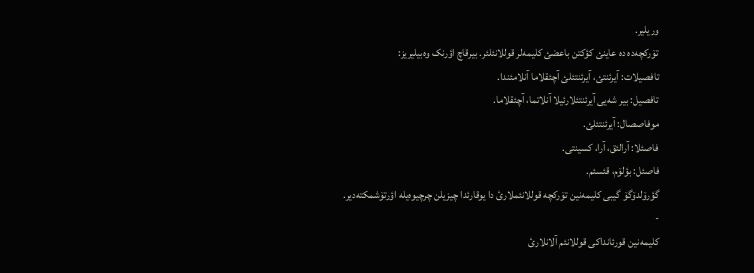وریلیر.
تۆرکچەدە دە عاینئ کؤکتن باعضئ کلیمەلر قوللانئلئر. بیرقاچ اؤرنک وەبیلیریز:
تافصیلات: آیرئنتئ، آیرئنتئلئ آچئقلاما آنلامئندا.
تافصیل: بیر شەیی آیرئنتئلارئیلا آنلاتما، آچئقلاما.
موفاصصال: آیرئنتئلئ.
فاصئلا: آرالئق، آرا، کسینتی.
فاصئل: بؤلۆم، قئسئم.
گؤرۆلدۆگۆ گیبی کلیمەنین تۆرکچە قوللانئملارئ دا یوقارئدا چیزیلن چرچیوەیلە اؤرتۆشمکتەدیر.
-
کلیمەنین قورئانداکی قوللانئم آلانلارئ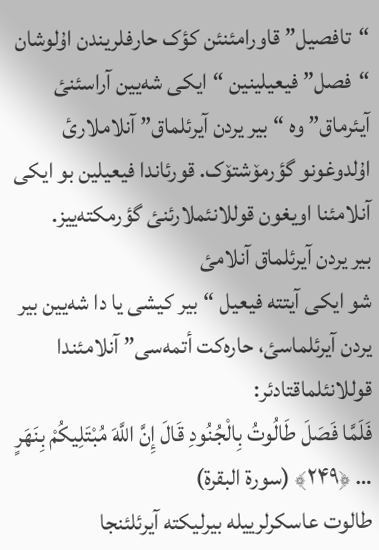“تافصیل” قاورامئنئن کؤک حارفلریندن اۇلوشان “فصل” فیعیلینین “ایکی شەیین آراسئنئ آیئرماق” وە “بیر یردن آیرئلماق” آنلاملارئ اۇلدوغونو گؤرمۆشتۆک. قورئاندا فیعیلین بو ایکی آنلامئنا اویغون قوللانئملارئنئ گؤرمکتەییز.
بیر یردن آیرئلماق آنلامئ
شو ایکی آیتتە فیعیل “بیر کیشی یا دا شەیین بیر یردن آیرئلماسئ، حارەکت أتمەسی” آنلامئندا قوللانئلماقتادئر:
فَلَمَّا فَصَلَ طَالُوتُ بِالْجُنُودِ قَالَ إِنَّ اللَّهَ مُبْتَلِيكُمْ بِنَهَرٍ … ﴿۲۴۹﴾ (سورة البقرة)
طالوت عاسکرلرییلە بیرلیکتە آیرئلئنجا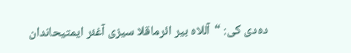دەدی کی: “آللاە بیر ائرماقلا سیزی آغئر ایمتیحاندان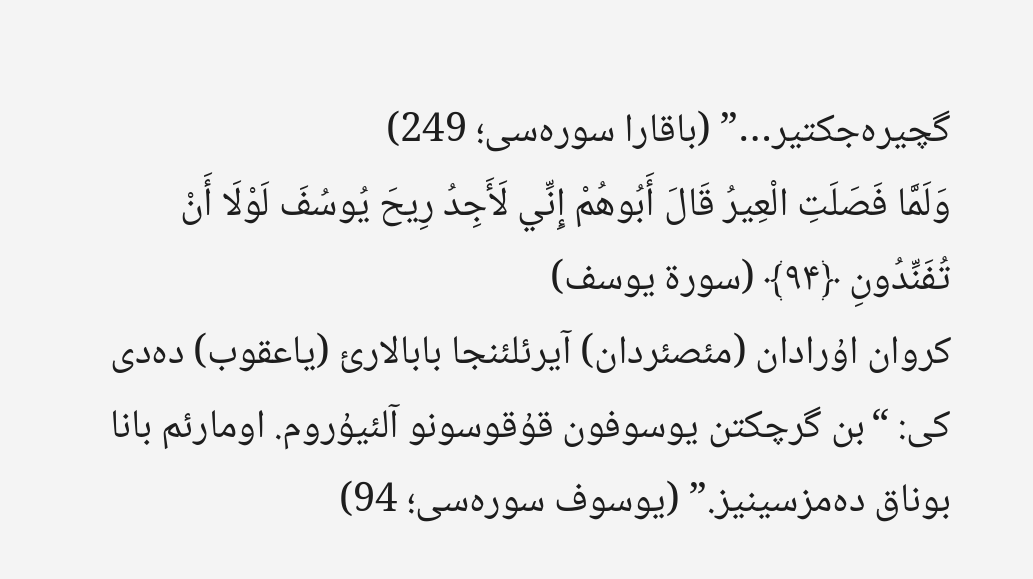گچیرەجکتیر…” (باقارا سورەسی؛ 249)
وَلَمَّا فَصَلَتِ الْعِيرُ قَالَ أَبُوهُمْ إِنِّي لَأَجِدُ رِيحَ يُوسُفَ لَوْلَا أَنْ تُفَنِّدُونِ ﴿۹۴﴾ (سورة یوسف)
کروان اۇرادان (مئصئردان) آیرئلئنجا بابالارئ (یاعقوب) دەدی کی: “بن گرچکتن یوسوفون قۇقوسونو آلئیۇروم. اومارئم بانا بوناق دەمزسینیز.” (یوسوف سورەسی؛ 94)